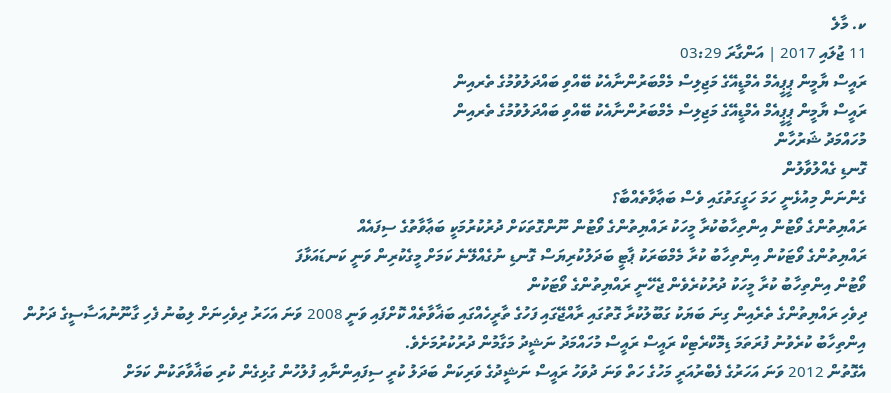ކ. މާލެ
11 ޖުލައި 2017 | އަންގާރަ 03:29
ރައީސް ޔާމީން ޕީޕީއެމް އެމްޑީއޭގެ މަޖިލިސް މެމްބަރުންނާއެކު ބޭއްވި ބައްދަލުވުމުގެ ތެރއިން
ރައީސް ޔާމީން ޕީޕީއެމް އެމްޑީއޭގެ މަޖިލިސް މެމްބަރުންނާއެކު ބޭއްވި ބައްދަލުވުމުގެ ތެރއިން
މުހައްމަދު ޝަރުހާން
ގޮނޑި ގެއްލުވާލުން
ގެންނަން މިއުޅެނީ ހަމަ ހަގީގަތުގައި ވެސް ބަޢާވާތެއްބާ؟
ރައްޔިތުންގެ ވޯޓުން އިންތިހާބުކުރާ މީހަކު ރައްޔިތުންގެ ވޯޓުން ނޫންގޮތަކަށް ދުރުކުރުމަކީ ބަޢާވާތުގެ ސިފައެއް
ރައްޔިތުންގެ ވޯޓަކުން އިންތިހާބު ކުރާ މެމްބަރަކު ޕާޓީ ބަދަލުކުރިޔަސް ގޮނޑި ނުގެއްލޭނެ ކަމަށް މީގެކުރިން ވަނީ ކަނޑައަޅާފަ
ވޯޓުން އިންތިހާބު ކުރާ މީހަކު ދުރުކުރެވެން ޖެހޭނީ ރައްޔިތުންގެ ވޯޓަކުން
ދިވެހި ރައްޔިތުންގެ ތެރެއިން ގިނަ ބަޔަކު ގަބޫލުކުރާ ގޮތުގައި ރާއްޖޭގައި ފަހުގެ ތާރީހެއްގައި ބަޣާވާތެއް ކޮށްފައި ވަނީ 2008 ވަނަ އަހަރު ދިވެހިނަށް ލިބުނު ފެހި ގާނޫނުއަސާސީގެ ދަށުން އިންތިހާބު ކުރެވުނު ފުރަތަމަ ޑިމޮކްރެޓިކް ރައީސް ރައީސް މުހައްމަދު ނަޝީދު މަގާމުން ދުރުކުރުމަށެވެ.
އެގޮތުން 2012 ވަނަ އަހަރުގެ ފެބްރުއަރީ މަހުގެ ހަތް ވަނަ ދުވަހު ރައީސް ނަޝީދުގެ ވަރިކަން ބަދަލު ކުރީ ސިފައިންނާއި ފުލުހުން ގުޅިގެން ކުރި ބަޣާވާތަކުން ކަމަށް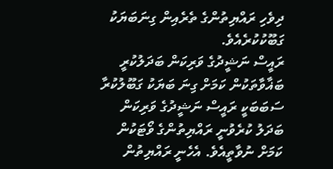ދިވެހި ރައްޔިތުންގެ ތެރެއިން ގިނަބަޔަކު ގަބޫކުކުރެއެވެ.
ރައީސް ނަޝީދުގެ ވަރިކަން ބަދަލުކުރީ ބަޣާވާތަކުން ކަމަށް ގިނަ ބަޔަކު ގަބޫލުކުރާ ސަބަބަކީ ރައީސް ނަޝީދުގެ ވަރިކަން ބަދަލު ކުރެވުނީ ރައްޔިތުންގެ ވޯޓަކުން ކަމަށް ނުވާތީއެވެ. އެހެނީ ރައްޔިތުން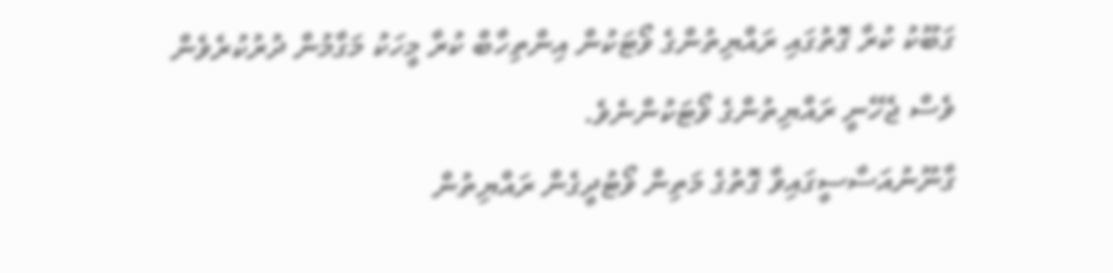ގަބޫކު ކުރާ ގޮތުގައި ރައްޔިތުންގެ ވޯޓަކުން އިންތިހާބް ކުރާ މީހަކު މަގާމުން ދުރުކުރެވެން ވެސް ޖެހޭނީ ރައްޔިތުންގެ ވޯޓަކުންނެވެ.
ގާނޫނުއަސާސީގައިވާ ގޮތުގެ މަތިން ވޯޓުދީގެން ރައްޔިތުން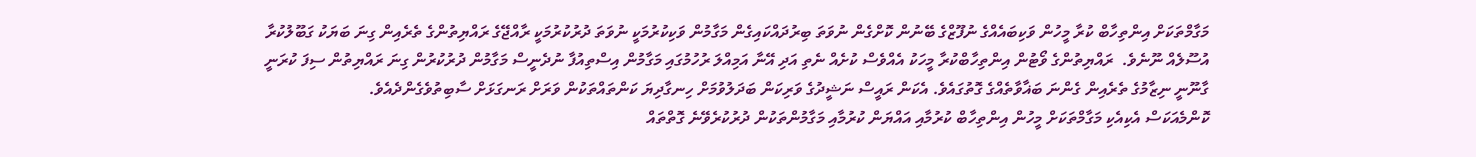މަގާމްތަކަށް އިންތިހާބް ކުރާ މީހުން ވަކިބައެއްގެ ނުފޫޒްގެ ބޭނުން ކޮށްގެން ނުވަތަ ބިރުދައްކައިގެން މަގާމުން ވަކިކުރުމަކީ ނުވަތަ ދުރުކުރުމަކީ ރާއްޖޭގެ ރައްޔިތުންގެ ތެރެއިން ގިނަ ބަޔަކު ގަބޫލުކުރާ އުސޫލެއް ނޫނެވެ.  ރައްޔިތުންގެ ވޯޓުން އިންތިހާބްކުރާ މީހަކު އެއްވެސް ކުށެއް ނެތި އަދި އޭނާ އަމިއްލަ ރުހުމުގައި މަގާމުން އިސްތިއުފާ ނުދެނީސް މަގާމުން ދުރުކުރުން ގިނަ ރައްޔިތުން ސިފަ ކުރަނީ ގާނޫނީ ނިޒާމުގެ ތެރެއިން ގެންނަ ބަޣާވާތެއްގެ ގޮތުގައެވެ. އެކަން ރައީސް ނަޝީދުގެ ވަރިކަން ބަދަލުވުމަށް ހިނގާދިޔަ ކަންތައްތަކުން ވަރަށް ރަނގަޅަށް ސާބިތުވެގެންދެއެވެ.
ކޮންމެއަކަސް އެކިއެކި މަގާމްތަކަށް މީހުން އިންތިހާބް ކުރުމާއި އައްޔަން ކުރުމާއި މަގާމުންތަކުން ދުރުކުރެވޭނެ ގޮތްތައް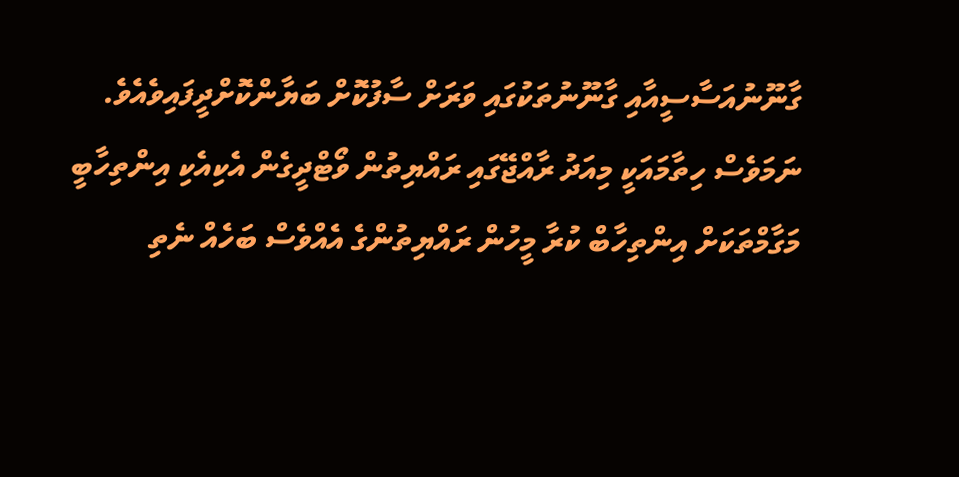ގާނޫނުއަސާސީއާއި ގާނޫނުތަކުގައި ވަރަށް ސާފުކޮށް ބަޔާންކޮށްދީފައިވެއެވެ.
ނަމަވެސް ހިތާމައަކީ މިއަދު ރާއްޖޭގައި ރައްޔިތުން ވޯޓްދީގެން އެކިއެކި އިންތިހާބީ މަގާމްތަކަށް އިންތިހާބް ކުރާ މީހުން ރައްޔިތުންގެ އެއްވެސް ބަހެއް ނެތި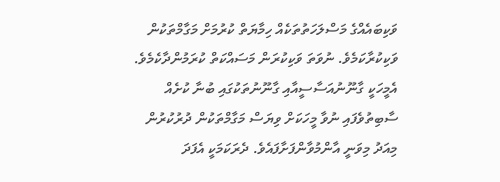ވަކިބައެއްގެ މަސްލަހަތުތަކެއް ހިމާޔަތް ކުރުމަށް މަގާމްތަކުން ވަކިކުރާކަމެވެ. ނުވަތަ ވަކިކުރަން މަސައްކަތް ކުރަމުންދާކެމެވެ. އެމީހަކީ ގާނޫނުއަސާސީއާއި ގާނޫނުތަކުގައި ބުނާ ކުށެއް ސާބިތުވެފައި ނުވާ މީހަކަށް ވިޔަސް މަގާމްތަކުން ދުރުކުރުން މިއަދު މިވަނީ އާންމުވާންފަށާފައެވެ. ދެރަކަމަކީ އެފަދަ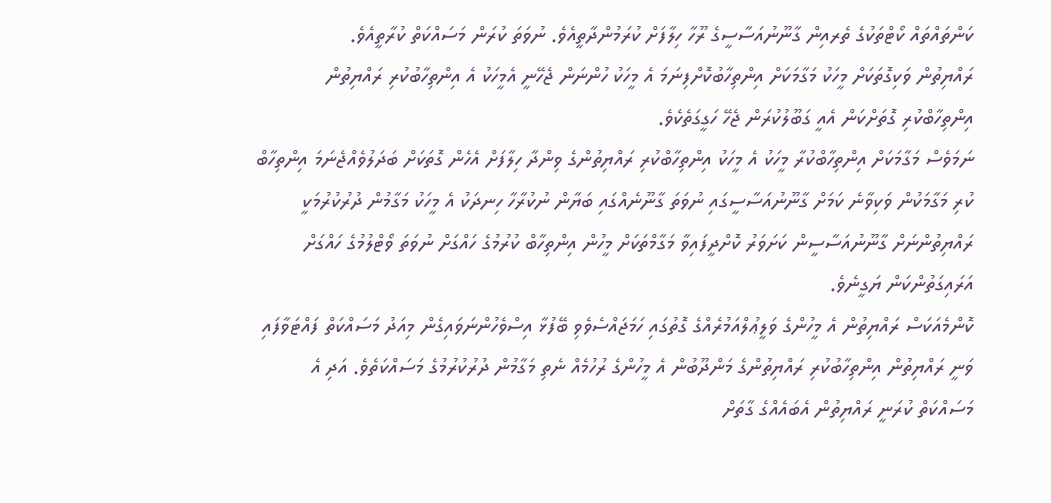ކަންތައްތައް ކޯޓްތަކުގެ ތެރއިން ގާނޫނުއަސާސީގެ ރޫހާ ހިލާފަށް ކުރަމުންދާތީއެވެ. ނުވަތަ ކުރަން މަސައްކަތް ކުރާތީއެވެ.
ރައްޔިތުން ވަކިގޮތަކަށް މީހަކު މަގާމަކަށް އިންތިހާބުކޮށްފިނަމަ އެ މީހަކު ހުންނަން ޖެހޭނީ އެމީހަކު އެ އިންތިހާބުކުރި ރައްޔިތުން އިންތިހާބްކުރި ގޮތަށްކަން އެއީ ގަބޫލުކުރަން ޖެހޭ ހަގީގަތެކެވެ.
ނަމަވެސް މަގާމަކަށް އިންތިހާބްކުރާ މީހަކު އެ މީހަކު އިންތިހާބްކުރި ރައްޔިތުންގެ ވިންދާ ހިލާފަށް އެހެން ގޮތަކަށް ބަދަލުވެއްޖެނަމަ އިންތިހާބް ކުރި މަގާމަކުން ވަކިވާނެ ކަމަށް ގާނޫނުއަސާސީގައި ނުވަތަ ގާނޫނެއްގައި ބަޔާން ނުކުރާހާ ހިނދަކު އެ މީހަކު މަގާމުން ދުރުކުރުމަކީ ރައްޔިތުންނަށް ގާނޫނުއަސާސީން ކަށަވަރު ކޮށްދީފައިވާ މަގާމްތަކަށް މީހުން އިންތިހާބް ކުރުމުގެ ހައްގަށް ނުވަތަ ވޯޓްލުމުގެ ހައްގަށް އަރައިގަތުންކަން ޔަގީނެވެ.
ކޮންމެއަކަސް ރައްޔިތުން އެ މީހުންގެ ވަލީޢުލްއަމުރެއްގެ ގޮތުގައި ހަމަޖައްސެވެވި ބޭފުޅާ އިސްވެހުންނަވައިގެން މިއަދު މަސައްކަތް ފައްޓަވާފައި ވަނީ ރައްޔިތުން އިންތިހާބުކުރި ރައްޔިތުންގެ މަންދޫބުން އެ މީހުންގެ ރުހުމެއް ނެތި މަގާމުން ދުރުކުރުމުގެ މަސައްކަތެވެ. އަދި އެ މަސައްކަތް ކުރަނީ ރައްޔިތުން އެބައެއްގެ ގާތަށް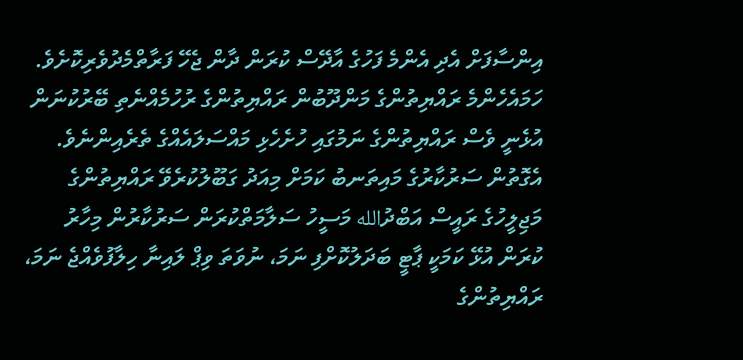އިންސާފަށް އެދި އެންމެ ފަހުގެ އާދޭސް ކުރަން ދާން ޖެހޭ ފަރާތްމެދުވެރިކޮށެވެ. ހަމައެހެންމެ ރައްޔިތުންގެ މަންދޫބުން ރައްޔިތުންގެ ރުހުމެއްނެތި ބޭރުކުނަން އުޅެނީ ވެސް ރައްޔިތުންގެ ނަމުގައި ހުށެހެޅި މައްސަލައެއްގެ ތެރެއިންނެވެ.
އެގޮތުން ސަރުކާރުގެ މައިތަނބު ކަމަށް މިއަދު ގަބޫލުކުރެވޭ ރައްޔިތުންގެ މަޖިލީހުގެ ރައީސް އަބްދުالله މަސީހު ސަލާމަތްކުރަން ސަރުކާރުން މިހާރު ކުރަން އުޅޭ ކަމަކީ ޕާޓީ ބަދަލުކޮށްފި ނަމަ، ނުވަތަ ވިޕް ލައިނާ ހިލާފުވެއްޖެ ނަމަ، ރައްޔިތުންގެ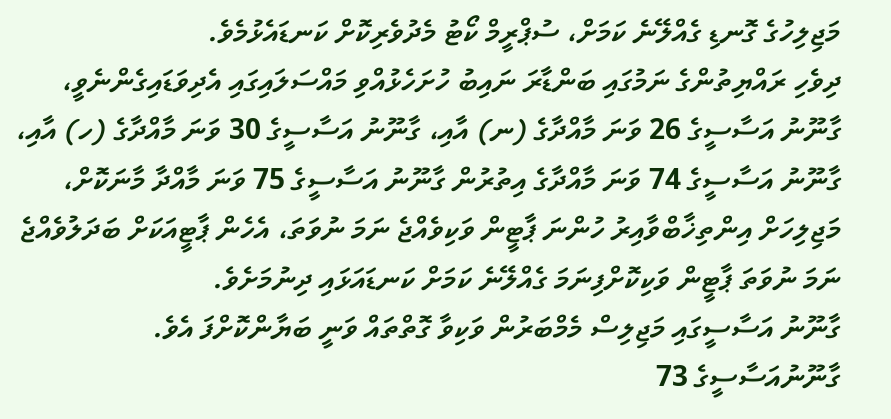މަޖިލިހުގެ ގޮނޑި ގެއްލޭނެ ކަމަށް، ސުޕްރީމް ކޯޓު މެދުވެރިކޮށް ކަނޑައެޅުމެވެ.
ދިވެހި ރައްޔިތުންގެ ނަމުގައި ބަންޑާރަ ނައިބު ހުށަހެޅުއްވި މައްސަލައިގައި އެދިވަޑައިގެންނެވީ، ގާނޫނު އަސާސީގެ 26 ވަނަ މާއްދާގެ (ނ) އާއި، ގާނޫނު އަސާސީގެ 30 ވަނަ މާއްދާގެ (ހ) އާއި، ގާނޫނު އަސާސީގެ 74 ވަނަ މާއްދާގެ އިތުރުން ގާނޫނު އަސާސީގެ 75 ވަނަ މާއްދާ މާނަކޮށް، މަޖިލިހަށް އިންތިޚާބްވާއިރު ހުންނަ ޕާޓީން ވަކިވެއްޖެ ނަމަ ނުވަތަ، އެހެން ޕާޓީއަކަށް ބަދަލުވެއްޖެ ނަމަ ނުވަތަ ޕާޓީން ވަކިކޮށްފިނަމަ ގެއްލޭނެ ކަމަށް ކަނޑައަޅައި ދިނުމަށެވެ.
ގާނޫނު އަސާސީގައި މަޖިލިސް މެމްބަރުން ވަކިވާ ގޮތްތައް ވަނީ ބަޔާންކޮށްފަ އެވެ. ގާނޫނުއަސާސީގެ 73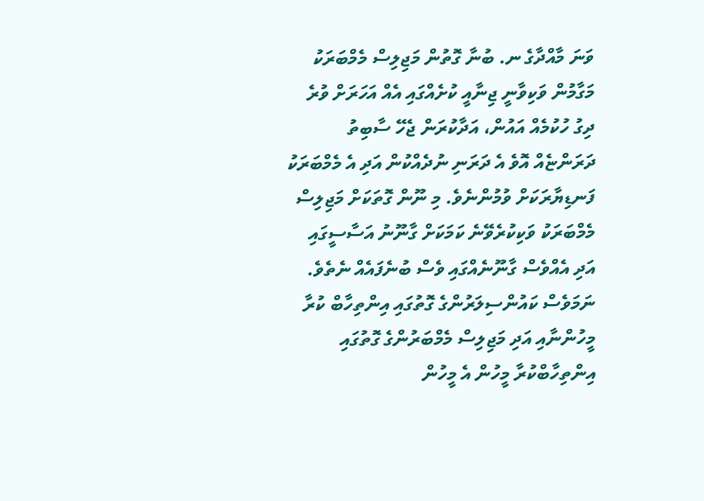ވަނަ މާއްދާގެ ނ. ބުނާ ގޮތުން މަޖިލިސް މެމްބަރަކު މަގާމުން ވަކިވާނީ ޖިނާއީ ކުށެއްގައި އެއް އަހަރަށް ވުރެ ދިގު ހުކުމެއް އައުން، އަދާކުރަން ޖެހޭ ސާބިތު ދަރަންޏެއް އޮވެ އެ ދަރަނި ނުދެއްކުން އަދި އެ މެމްބަރަކު ފަނޑިޔާރަކަށް ވުމުންނެވެ. މި ނޫން ގޮތަކަށް މަޖިލިސް މެމްބަރަކު ވަކިކުރެވޭނެ ކަމަކަށް ގާނޫނު އަސާސީގައި އަދި އެއްވެސް ގާނޫނެއްގައި ވެސް ބުނެފައެއް ނެތެވެ.
ނަމަވެސް ކައުންސިލަރުންގެ ގޮތުގައި އިންތިހާބް ކުރާ މީހުންނާއި އަދި މަޖިލިސް މެމްބަރުންގެ ގޮތުގައި އިންތިހާބްކުރާ މީހުން އެ މީހުން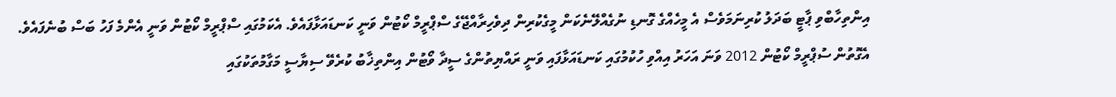އިންތިހާބްވި ޕާޓީ ބަދަލު ކުރިނަމަވެސް އެ މީހެއްގެ ގޮނޑި ނުގެއްލޭނެކަން މީގެކުރިން ދިވެހިރާއްޖޭގެ ސްޕްރީމް ކޯޓުން ވަނީ ކަނޑައަޅާފައެވެ. އެކަމުގައި ސްޕްރީމް ކޯޓުން ވަނީ އެންމެ ފަހު ބަސް ބުނެފައެވެ.
އެގޮތުން ސުޕްރީމް ކޯޓުން 2012 ވަނަ އަހަރު އިއްވި ހުކުމުގައި ކަނޑައަޅާފައި ވަނީ ރައްޔިތުންގެ ސީދާ ވޯޓުން އިންތިޚާބު ކުރެވޭ ސިޔާސީ މަގާމުތަކުގައި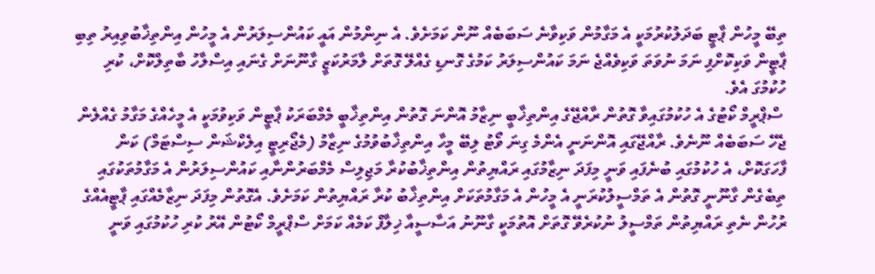ތިބޭ މީހުން ޕާޓީ ބަދަލުކުރުމަކީ އެ މަގާމުން ވަކިވާނެ ސަބަބެއް ނޫން ކަމަށެވެ. އެ ނިންމުން އައީ ކައުންސިލަރުން އެ މީހުން އިންތިޚާބުވިއިރު ތިބި ޕާޓީން ވަކިކޮށްފި ނަމަ ނުވަތަ ވަކިވެއްޖެ ނަމަ ކައުންސިލަރު ކަމުގެ ގޮނޑި ގެއްލޭ ގޮތަށް ލާމަރުކަޒީ ގާނޫނަށް ގެނައި އިސްލާހު ބާތިލްކޮށް، ކުރި ހުކުމުގަ އެވެ.
 ސްޕްރީމް ކޯޓުގެ އެ ހުކުމުގައިވާ ގޮތުން ރާއްޖޭގެ އިންތިޚާބީ ނިޒާމު އޮންނަ ގޮތުން އިންތިޚާބީ މެމްބަރަކު ޕާޓީން ވަކިވުމަކީ އެ މީހެއްގެ މަގާމު ގެއްލެން ޖެހޭ ސަބަބެއް ނޫނެވެ. ރާއްޖޭގައި އޮންނަނީ އެންމެ ގިނަ ވޯޓު ލިބޭ މީހާ އިންތިޚާބުވުމުގެ ނިޒާމު (މެޖޯރިޓީ އިލެކްޝަން ސިސްޓަމް) ކަން ފާހަގަކޮށް، އެ ހުކުމުގައި ބުނެފައި ވަނީ މިފަދަ ނިޒާމުގައި ރައްޔިތުން އިންތިޚާބުކުރާ މަޖިލިސް މެމްބަރުންނާއި ކައުންސިލަރުން އެ މަގާމުތަކުގައި ތިބެގެން ގާނޫނީ ގޮތުން އެ ތަމްސީލުކުރަނީ އެ މީހުން އެ މަގާމުތަކަށް އިންތިޚާބު ކުރާ ރައްޔިތުން ކަމަށެވެ. އެގޮތުން މިފަދަ ނިޒާމެއްގައި ޕާޓީއެއްގެ ރުހުން ނެތި ރައްޔިތުން ތަމްސީލު ނުކުރެވޭ ގޮތަށް އޮތުމަކީ ގާނޫނު އަސާސީއާ ޚިލާފް ކަމެއް ކަމަށް ސްޕްރީމް ކޯޓުން އޭރު ކުރި ހުކުމުގައި ވަނީ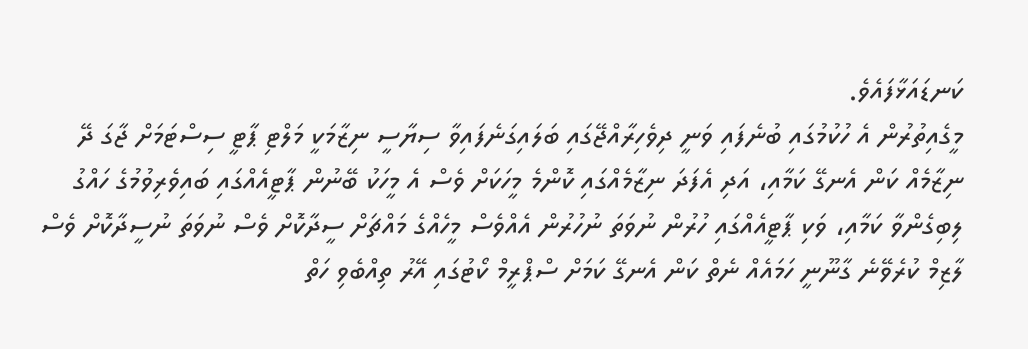ކަނޑައަޅާފައެވެ.
މީގެއިތުރުން އެ ހުކުމުގައި ބުނެފައި ވަނީ ދިވެހިރާއްޖޭގައި ބަލައިގަނެފައިވާ ސިޔާސީ ނިޒާމަކީ މަލްޓި ޕާޓީ ސިސްޓަމަށް ޖާގަ ދޭ ނިޒާމެއް ކަން އެނގޭ ކަމާއި، އަދި އެފަދަ ނިޒާމެއްގައި ކޮންމެ މީހަކަށް ވެސް އެ މީހަކު ބޭނުން ޕާޓީއެއްގައި ބައިވެރިވުމުގެ ހައްގު ލިބިގެންވާ ކަމާއި، ވަކި ޕާޓީއެއްގައި ހުރުން ނުވަތަ ނުހުރުން އެއްވެސް މީހެއްގެ މައްޗަށް ސީދާކޮށް ވެސް ނުވަތަ ނުސީދާކޮށް ވެސް ލާޒިމް ކުރެވޭނެ ގާނޫނީ ހަމައެއް ނެތް ކަން އެނގޭ ކަމަށް ސްޕްރީމް ކޯޓުގައި އޭރު ތިއްބެވި ހަތް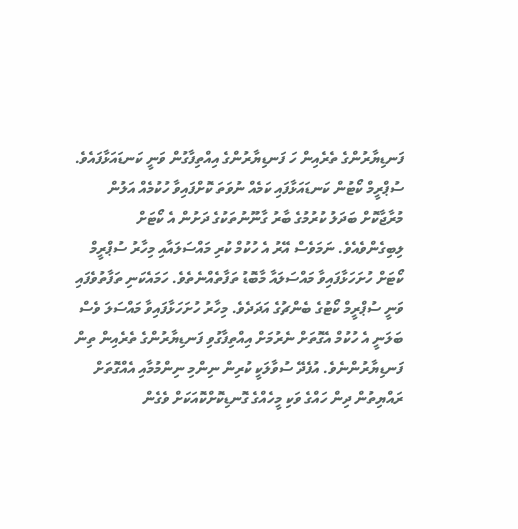ފަނޑިޔާރުންގެ ތެރެއިން ހަ ފަނޑިޔާރުންގެ އިއްތިފާގުން ވަނީ ކަނޑައަޅާފައެވެ.
ސުޕްރީމް ކޯޓުން ކަނޑައަޅާފައި ކަމެއް ނުވަތަ ކޮށްފައިވާ ހުކުމެއް އަލުން މުރާޖާކޮށް ބަދަލު ކުރުމުގެ ބާރު ގާނޫނުތަކުގެ ދަށުން އެ ކޯޓަށް ލިބިގެންވެއެވެ. ނަމަވެސް އޭރު އެ ހުކުމް ކުރި މައްސަލައާއި މިހާރު ސުޕްރީމް ކޯޓަށް ހުށަހަޅާފައިވާ މައްސަލައާ މާބޮޑު ތަފާތެއްނެތެވެ. ހަމައެކަނި ތަފާތުވެފައި ވަނީ ސުޕްރީމް ކޯޓުގެ ބެންޗުގެ އަދަދެވެ. މިހާރު ހުށަހަޅާފައިވާ މައްސަލަ ވެސް ބަލަނީ އެ ހުކުމް އެގޮތަށް ނެރުމަށް އިއްތިފާގުވި ފަނޑިޔާރުންގެ ތެރެއިން ތިން ފަނޑިޔާރުންނެވެ. އުފެދޭ ސުވާލަކީ ކުރިން ނިންމި ނިންމުމާއި އެއްގޮތަށް ރައްޔިތުން ދިން ހައްގެ ވަކި މީހެއްގެ ގޮނޑިކޮށްކޮއަކަށް ވެގެން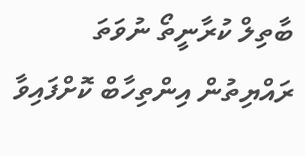ބާތިލް ކުރާނީތޯ ނުވަތަ ރައްޔިތުން އިންތިހާބް ކޮށްފައިވާ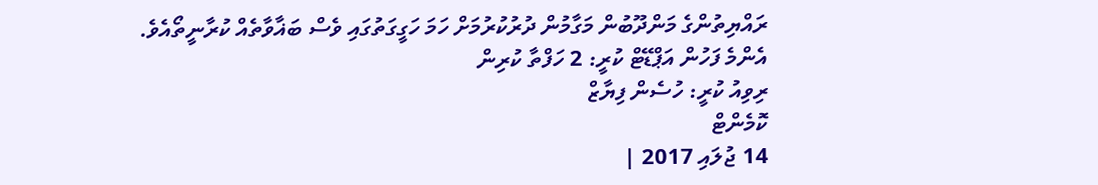ރައްޔިތުންގެ މަންދޫބުން މަގާމުން ދުރުކުރުމަށް ހަމަ ހަގީގަތުގައި ވެސް ބަޣާވާތެއް ކުރާނީތޯއެވެ.
އެންމެ ފަހުން އަޕްޑޭޓް ކުރީ: 2 ހަފްތާ ކުރިން
ރިވިއު ކުރީ: ހުސެން ފިޔާޒް
ކޮމެންޓް
14 ޖުލައި 2017 |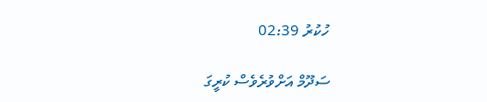ހުކުރު 02:39

ސަދޫމް އަށްވުރެވެސް ކުރީގަ